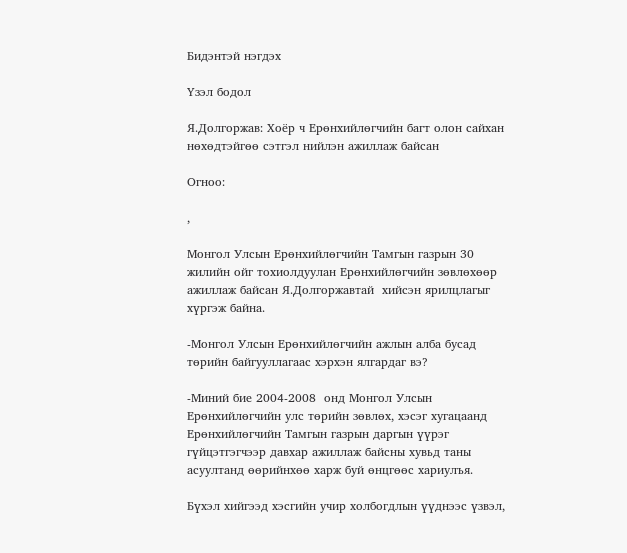Бидэнтэй нэгдэх

Үзэл бодол

Я.Долгоржав: Хоёр ч Ерөнхийлөгчийн багт олон сайхан нөхөдтэйгөө сэтгэл нийлэн ажиллаж байсан

Огноо:

,

Монгол Улсын Ерөнхийлөгчийн Тамгын газрын 30 жилийн ойг тохиолдуулан Ерөнхийлөгчийн зөвлөхөөр ажиллаж байсан Я.Долгоржавтай  хийсэн ярилцлагыг хүргэж байна.

-Монгол Улсын Ерөнхийлөгчийн ажлын алба бусад төрийн байгууллагаас хэрхэн ялгардаг вэ?

-Миний бие 2004-2008  онд Монгол Улсын Ерөнхийлөгчийн улс төрийн зөвлөх, хэсэг хугацаанд Ерөнхийлөгчийн Тамгын газрын даргын үүрэг гүйцэтгэгчээр давхар ажиллаж байсны хувьд таны асуултанд өөрийнхөө харж буй өнцгөөс хариулъя.

Бүхэл хийгээд хэсгийн учир холбогдлын үүднээс үзвэл,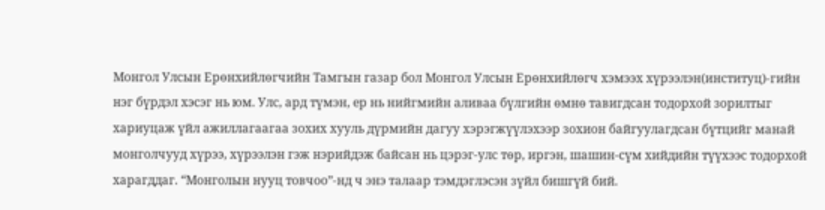Монгол Улсын Ерөнхийлөгчийн Тамгын газар бол Монгол Улсын Ерөнхийлөгч хэмээх хүрээлэн(институц)-гийн нэг бүрдэл хэсэг нь юм. Улс, ард түмэн, ер нь нийгмийн аливаа бүлгийн өмнө тавигдсан тодорхой зорилтыг хариуцаж үйл ажиллагаагаа зохих хууль дүрмийн дагуу хэрэгжүүлэхээр зохион байгуулагдсан бүтцийг манай монголчууд хүрээ, хүрээлэн гэж нэрийдэж байсан нь цэрэг-улс төр, иргэн, шашин-сүм хийдийн түүхээс тодорхой харагддаг. “Монголын нууц товчоо”-нд ч энэ талаар тэмдэглэсэн зүйл бишгүй бий.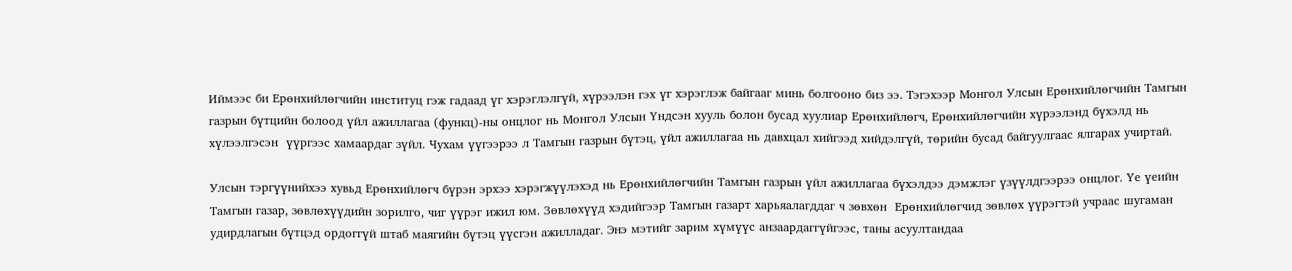Иймээс би Ерөнхийлөгчийн институц гэж гадаад үг хэрэглэлгүй, хүрээлэн гэх үг хэрэглэж байгааг минь болгооно биз ээ. Тэгэхээр Монгол Улсын Ерөнхийлөгчийн Тамгын газрын бүтцийн болоод үйл ажиллагаа (функц)-ны онцлог нь Монгол Улсын Үндсэн хууль болон бусад хуулиар Ерөнхийлөгч, Ерөнхийлөгчийн хүрээлэнд бүхэлд нь хүлээлгэсэн  үүргээс хамаардаг зүйл. Чухам үүгээрээ л Тамгын газрын бүтэц, үйл ажиллагаа нь давхцал хийгээд хийдэлгүй, төрийн бусад байгуулгаас ялгарах учиртай.

Улсын тэргүүнийхээ хувьд Ерөнхийлөгч бүрэн эрхээ хэрэгжүүлэхэд нь Ерөнхийлөгчийн Тамгын газрын үйл ажиллагаа бүхэлдээ дэмжлэг үзүүлдгээрээ онцлог. Үе үеийн Тамгын газар, зөвлөхүүдийн зорилго, чиг үүрэг ижил юм. Зөвлөхүүд хэдийгээр Тамгын газарт харьяалагддаг ч зөвхөн  Ерөнхийлөгчид зөвлөх үүрэгтэй учраас шугаман удирдлагын бүтцэд ордоггүй штаб маягийн бүтэц үүсгэн ажилладаг. Энэ мэтийг зарим хүмүүс анзаардаггүйгээс, таны асуултандаа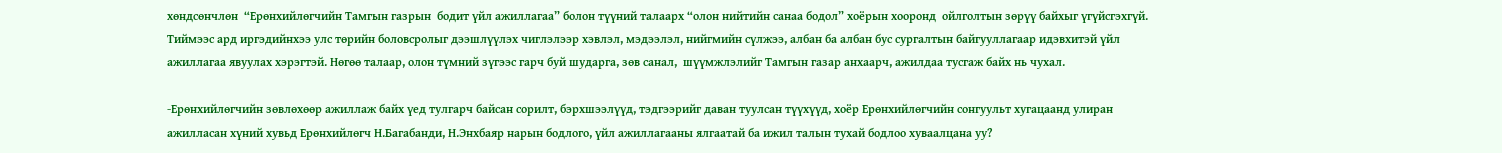хөндсөнчлөн  “Ерөнхийлөгчийн Тамгын газрын  бодит үйл ажиллагаа” болон түүний талаарх “олон нийтийн санаа бодол” хоёрын хооронд  ойлголтын зөрүү байхыг үгүйсгэхгүй. Тиймээс ард иргэдийнхээ улс төрийн боловсролыг дээшлүүлэх чиглэлээр хэвлэл, мэдээлэл, нийгмийн сүлжээ, албан ба албан бус сургалтын байгууллагаар идэвхитэй үйл ажиллагаа явуулах хэрэгтэй. Нөгөө талаар, олон түмний зүгээс гарч буй шударга, зөв санал,  шүүмжлэлийг Тамгын газар анхаарч, ажилдаа тусгаж байх нь чухал.

-Ерөнхийлөгчийн зөвлөхөөр ажиллаж байх үед тулгарч байсан сорилт, бэрхшээлүүд, тэдгээрийг даван туулсан түүхүүд, хоёр Ерөнхийлөгчийн сонгуульт хугацаанд улиран ажилласан хүний хувьд Ерөнхийлөгч Н.Багабанди, Н.Энхбаяр нарын бодлого, үйл ажиллагааны ялгаатай ба ижил талын тухай бодлоо хуваалцана уу?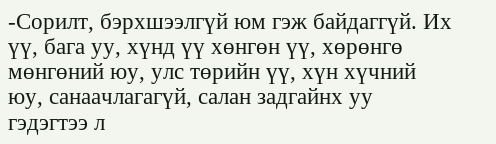-Сорилт, бэрхшээлгүй юм гэж байдаггүй. Их үү, бага уу, хүнд үү хөнгөн үү, хөрөнгө мөнгөний юу, улс төрийн үү, хүн хүчний юу, санаачлагагүй, салан задгайнх уу гэдэгтээ л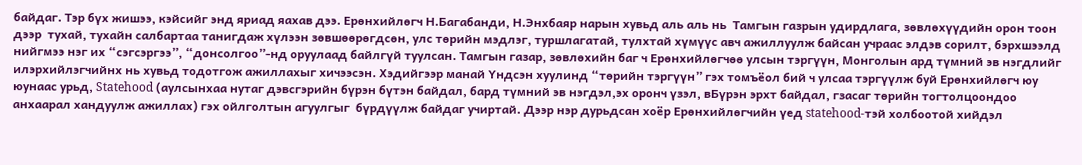байдаг. Тэр бүх жишээ, кэйсийг энд яриад яахав дээ. Ерөнхийлөгч Н.Багабанди, Н.Энхбаяр нарын хувьд аль аль нь  Тамгын газрын удирдлага, зөвлөхүүдийн орон тоон дээр  тухай, тухайн салбартаа танигдаж хүлээн зөвшөөрөгдсөн, улс төрийн мэдлэг, туршлагатай, тулхтай хүмүүс авч ажиллуулж байсан учраас элдэв сорилт, бэрхшээлд нийгмээ нэг их “сэгсэргээ”, “донсолгоо”-нд оруулаад байлгүй туулсан. Тамгын газар, зөвлөхийн баг ч Ерөнхийлөгчөө улсын тэргүүн, Монголын ард түмний эв нэгдлийг илэрхийлэгчийнх нь хувьд тодотгож ажиллахыг хичээсэн. Хэдийгээр манай Үндсэн хуулинд “төрийн тэргүүн” гэх томъёол бий ч улсаа тэргүүлж буй Ерөнхийлөгч юу юунаас урьд, Statehood (аулсынхаа нутаг дэвсгэрийн бүрэн бүтэн байдал, бард түмний эв нэгдэл,эх оронч үзэл, вБүрэн эрхт байдал, гзасаг төрийн тогтолцоондоо анхаарал хандуулж ажиллах) гэх ойлголтын агуулгыг  бүрдүүлж байдаг учиртай. Дээр нэр дурьдсан хоёр Ерөнхийлөгчийн үед statehood-тэй холбоотой хийдэл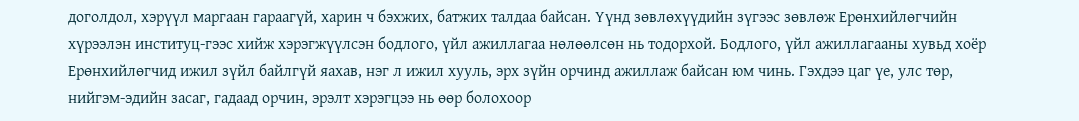доголдол, хэрүүл маргаан гараагүй, харин ч бэхжих, батжих талдаа байсан. Үүнд зөвлөхүүдийн зүгээс зөвлөж Ерөнхийлөгчийн хүрээлэн институц-гээс хийж хэрэгжүүлсэн бодлого, үйл ажиллагаа нөлөөлсөн нь тодорхой. Бодлого, үйл ажиллагааны хувьд хоёр Ерөнхийлөгчид ижил зүйл байлгүй яахав, нэг л ижил хууль, эрх зүйн орчинд ажиллаж байсан юм чинь. Гэхдээ цаг үе, улс төр, нийгэм-эдийн засаг, гадаад орчин, эрэлт хэрэгцээ нь өөр болохоор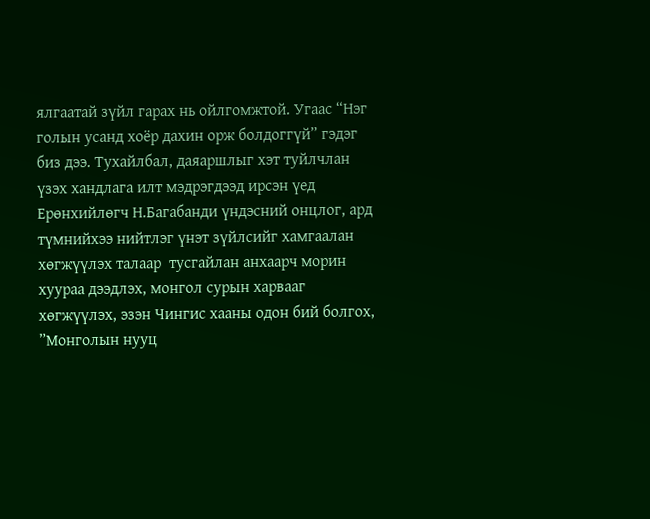ялгаатай зүйл гарах нь ойлгомжтой. Угаас “Нэг голын усанд хоёр дахин орж болдоггүй” гэдэг биз дээ. Тухайлбал, даяаршлыг хэт туйлчлан үзэх хандлага илт мэдрэгдээд ирсэн үед Ерөнхийлөгч Н.Багабанди үндэсний онцлог, ард түмнийхээ нийтлэг үнэт зүйлсийг хамгаалан хөгжүүлэх талаар  тусгайлан анхаарч морин хуураа дээдлэх, монгол сурын харвааг хөгжүүлэх, эзэн Чингис хааны одон бий болгох, ”Монголын нууц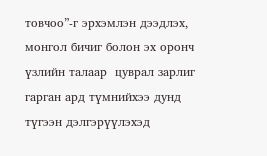товчоо”-г эрхэмлэн дээдлэх, монгол бичиг болон эх оронч үзлийн талаар  цуврал зарлиг гарган ард түмнийхээ дунд түгээн дэлгэрүүлэхэд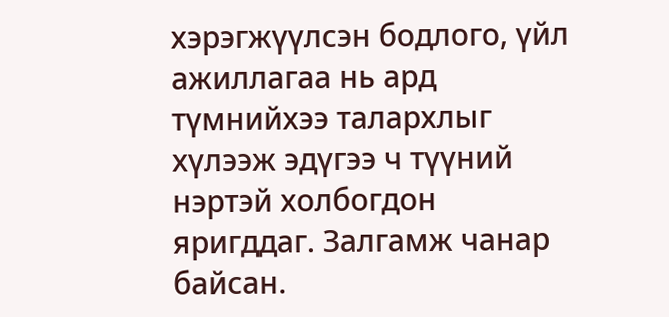хэрэгжүүлсэн бодлого, үйл ажиллагаа нь ард түмнийхээ талархлыг хүлээж эдүгээ ч түүний нэртэй холбогдон яригддаг. Залгамж чанар байсан.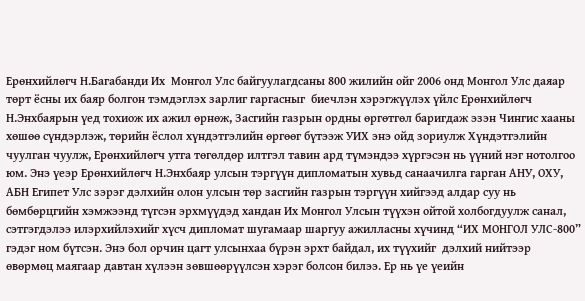Ерөнхийлөгч Н.Багабанди Их  Монгол Улс байгуулагдсаны 800 жилийн ойг 2006 онд Монгол Улс даяар төрт ёсны их баяр болгон тэмдэглэх зарлиг гаргасныг  биечлэн хэрэгжүүлэх үйлс Ерөнхийлөгч Н.Энхбаярын үед тохиож их ажил өрнөж, Засгийн газрын ордны өргөтгөл баригдаж эзэн Чингис хааны хөшөө сүндэрлэж, төрийн ёслол хүндэтгэлийн өргөөг бүтээж УИХ энэ ойд зориулж Хүндэтгэлийн чуулган чуулж, Ерөнхийлөгч утга төгөлдөр илтгэл тавин ард түмэндээ хүргэсэн нь үүний нэг нотолгоо юм. Энэ үеэр Ерөнхийлөгч Н.Энхбаяр улсын тэргүүн дипломатын хувьд санаачилга гарган АНУ, ОХУ, АБН Египет Улс зэрэг дэлхийн олон улсын төр засгийн газрын тэргүүн хийгээд алдар суу нь бөмбөрцгийн хэмжээнд түгсэн эрхмүүдэд хандан Их Монгол Улсын түүхэн ойтой холбогдуулж санал, сэтгэгдэлээ илэрхийлэхийг хүсч дипломат шугамаар шаргуу ажилласны хүчинд “ИХ МОНГОЛ УЛС-800” гэдэг ном бүтсэн. Энэ бол орчин цагт улсынхаа бүрэн эрхт байдал, их түүхийг  дэлхий нийтээр  өвөрмөц маягаар давтан хүлээн зөвшөөрүүлсэн хэрэг болсон билээ. Ер нь үе үеийн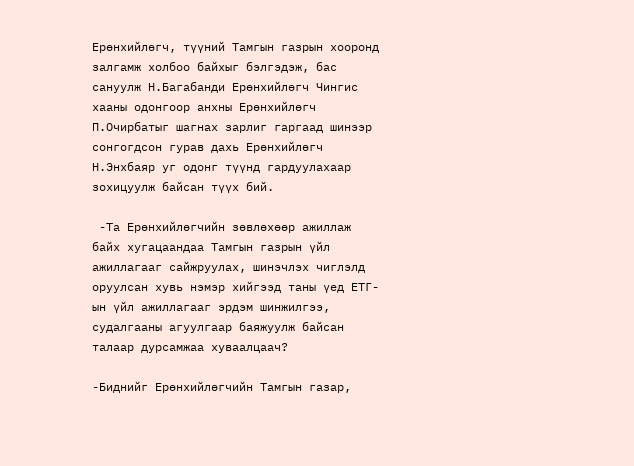Ерөнхийлөгч, түүний Тамгын газрын хооронд залгамж холбоо байхыг бэлгэдэж, бас сануулж Н.Багабанди Ерөнхийлөгч Чингис хааны одонгоор анхны Ерөнхийлөгч П.Очирбатыг шагнах зарлиг гаргаад шинээр сонгогдсон гурав дахь Ерөнхийлөгч Н.Энхбаяр уг одонг түүнд гардуулахаар зохицуулж байсан түүх бий.

 -Та Ерөнхийлөгчийн зөвлөхөөр ажиллаж байх хугацаандаа Тамгын газрын үйл ажиллагааг сайжруулах, шинэчлэх чиглэлд оруулсан хувь нэмэр хийгээд таны үед ЕТГ-ын үйл ажиллагааг эрдэм шинжилгээ, судалгааны агуулгаар баяжуулж байсан талаар дурсамжаа хуваалцаач?

-Биднийг Ерөнхийлөгчийн Тамгын газар,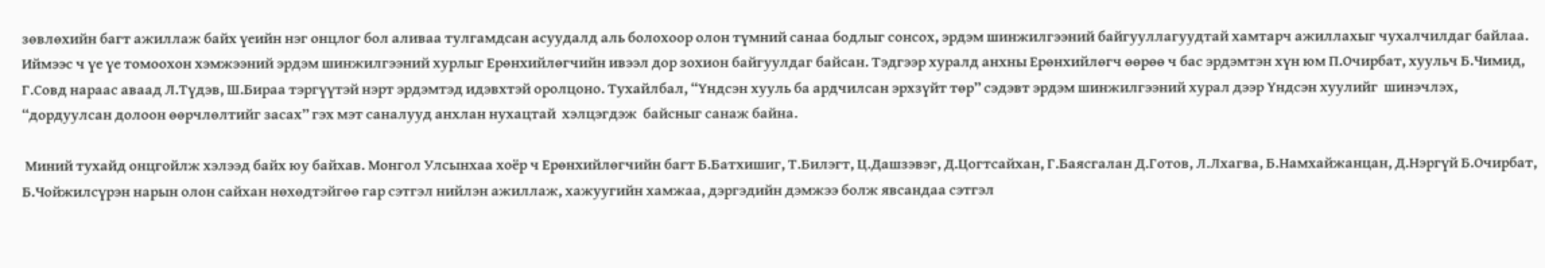зөвлөхийн багт ажиллаж байх үеийн нэг онцлог бол аливаа тулгамдсан асуудалд аль болохоор олон түмний санаа бодлыг сонсох, эрдэм шинжилгээний байгууллагуудтай хамтарч ажиллахыг чухалчилдаг байлаа. Иймээс ч үе үе томоохон хэмжээний эрдэм шинжилгээний хурлыг Ерөнхийлөгчийн ивээл дор зохион байгуулдаг байсан. Тэдгээр хуралд анхны Ерөнхийлөгч өөрөө ч бас эрдэмтэн хүн юм П.Очирбат, хуульч Б.Чимид, Г.Совд нараас аваад Л.Түдэв, Ш.Бираа тэргүүтэй нэрт эрдэмтэд идэвхтэй оролцоно. Тухайлбал, “Үндсэн хууль ба ардчилсан эрхзүйт төр” сэдэвт эрдэм шинжилгээний хурал дээр Үндсэн хуулийг  шинэчлэх, “дордуулсан долоон өөрчлөлтийг засах” гэх мэт саналууд анхлан нухацтай  хэлцэгдэж  байсныг санаж байна.

 Миний тухайд онцгойлж хэлээд байх юу байхав. Монгол Улсынхаа хоёр ч Ерөнхийлөгчийн багт Б.Батхишиг, Т.Билэгт, Ц.Дашзэвэг, Д.Цогтсайхан, Г.Баясгалан Д.Готов, Л.Лхагва, Б.Намхайжанцан, Д.Нэргүй Б.Очирбат, Б.Чойжилсүрэн нарын олон сайхан нөхөдтэйгөө гар сэтгэл нийлэн ажиллаж, хажуугийн хамжаа, дэргэдийн дэмжээ болж явсандаа сэтгэл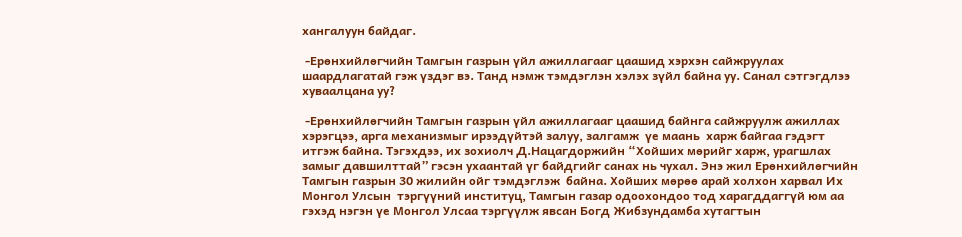хангалуун байдаг.

 -Ерөнхийлөгчийн Тамгын газрын үйл ажиллагааг цаашид хэрхэн сайжруулах шаардлагатай гэж үздэг вэ. Танд нэмж тэмдэглэн хэлэх зүйл байна уу. Санал сэтгэгдлээ хуваалцана уу?

 -Ерөнхийлөгчийн Тамгын газрын үйл ажиллагааг цаашид байнга сайжруулж ажиллах хэрэгцээ, арга механизмыг ирээдүйтэй залуу, залгамж  үе маань  харж байгаа гэдэгт итгэж байна. Тэгэхдээ, их зохиолч Д.Нацагдоржийн “Хойших мөрийг харж, урагшлах замыг давшилттай” гэсэн ухаантай үг байдгийг санах нь чухал. Энэ жил Ерөнхийлөгчийн Тамгын газрын 30 жилийн ойг тэмдэглэж  байна. Хойших мөрөө арай холхон харвал Их Монгол Улсын  тэргүүний институц, Тамгын газар одоохондоо тод харагддаггүй юм аа гэхэд нэгэн үе Монгол Улсаа тэргүүлж явсан Богд Жибзундамба хутагтын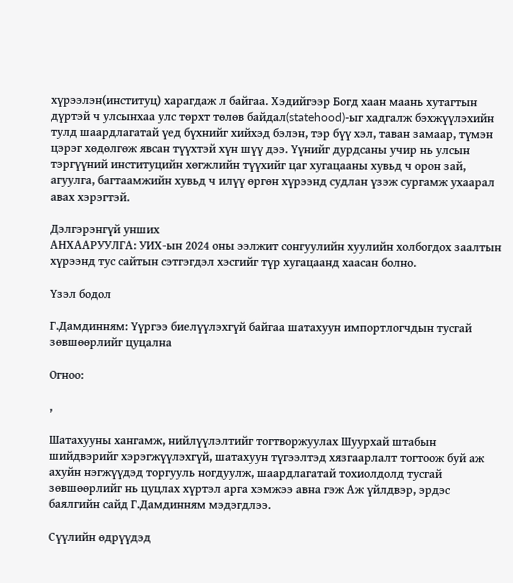хүрээлэн(институц) харагдаж л байгаа. Хэдийгээр Богд хаан маань хутагтын дүртэй ч улсынхаа улс төрхт төлөв байдал(statehood)-ыг хадгалж бэхжүүлэхийн тулд шаардлагатай үед бүхнийг хийхэд бэлэн, тэр бүү хэл, таван замаар, түмэн цэрэг хөдөлгөж явсан түүхтэй хүн шүү дээ. Үүнийг дурдсаны учир нь улсын тэргүүний институцийн хөгжлийн түүхийг цаг хугацааны хувьд ч орон зай, агуулга, багтаамжийн хувьд ч илүү өргөн хүрээнд судлан үзэж сургамж ухаарал авах хэрэгтэй.

Дэлгэрэнгүй унших
АНХААРУУЛГА: УИХ-ын 2024 оны ээлжит сонгуулийн хуулийн холбогдох заалтын хүрээнд тус сайтын сэтгэгдэл хэсгийг түр хугацаанд хаасан болно.

Үзэл бодол

Г.Дамдинням: Үүргээ биелүүлэхгүй байгаа шатахуун импортлогчдын тусгай зөвшөөрлийг цуцална

Огноо:

,

Шатахууны хангамж, нийлүүлэлтийг тогтворжуулах Шуурхай штабын шийдвэрийг хэрэгжүүлэхгүй, шатахуун түгээлтэд хязгаарлалт тогтоож буй аж ахуйн нэгжүүдэд торгууль ногдуулж, шаардлагатай тохиолдолд тусгай зөвшөөрлийг нь цуцлах хүртэл арга хэмжээ авна гэж Аж үйлдвэр, эрдэс баялгийн сайд Г.Дамдинням мэдэгдлээ.

Сүүлийн өдрүүдэд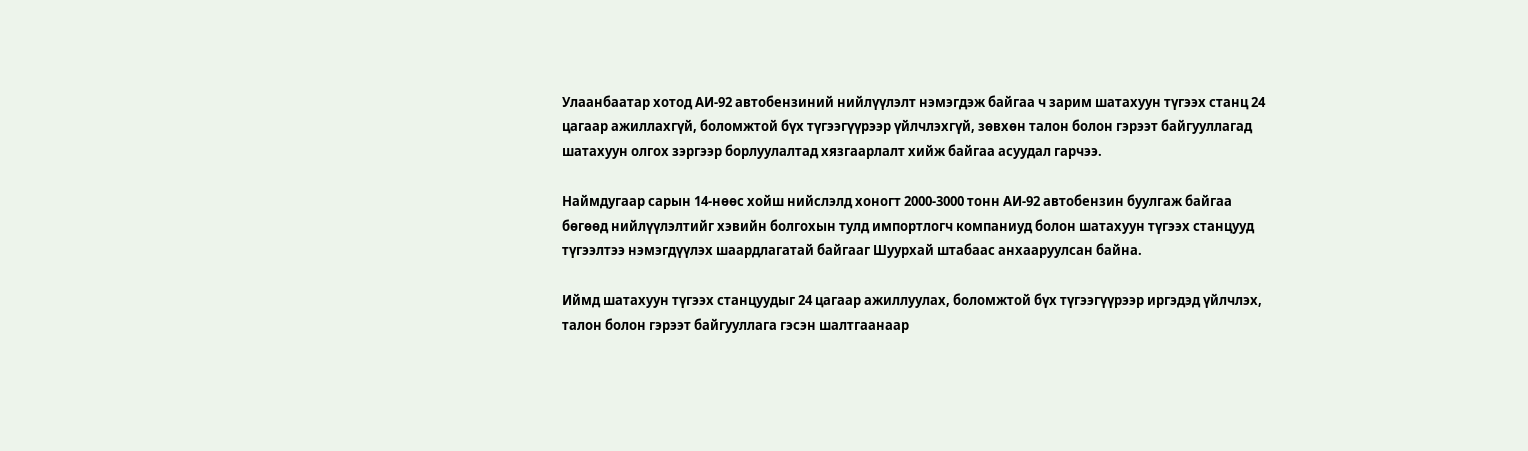Улаанбаатар хотод АИ-92 автобензиний нийлүүлэлт нэмэгдэж байгаа ч зарим шатахуун түгээх станц 24 цагаар ажиллахгүй, боломжтой бүх түгээгүүрээр үйлчлэхгүй, зөвхөн талон болон гэрээт байгууллагад шатахуун олгох зэргээр борлуулалтад хязгаарлалт хийж байгаа асуудал гарчээ.

Наймдугаар сарын 14-нөөс хойш нийслэлд хоногт 2000-3000 тонн АИ-92 автобензин буулгаж байгаа бөгөөд нийлүүлэлтийг хэвийн болгохын тулд импортлогч компаниуд болон шатахуун түгээх станцууд түгээлтээ нэмэгдүүлэх шаардлагатай байгааг Шуурхай штабаас анхааруулсан байна.

Иймд шатахуун түгээх станцуудыг 24 цагаар ажиллуулах, боломжтой бүх түгээгүүрээр иргэдэд үйлчлэх, талон болон гэрээт байгууллага гэсэн шалтгаанаар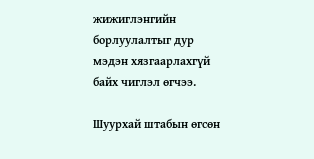жижиглэнгийн борлуулалтыг дур мэдэн хязгаарлахгүй байх чиглэл өгчээ.

Шуурхай штабын өгсөн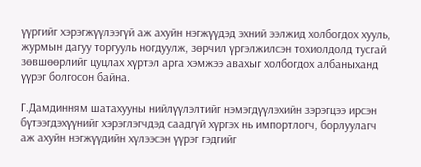үүргийг хэрэгжүүлээгүй аж ахуйн нэгжүүдэд эхний ээлжид холбогдох хууль, журмын дагуу торгууль ногдуулж, зөрчил үргэлжилсэн тохиолдолд тусгай зөвшөөрлийг цуцлах хүртэл арга хэмжээ авахыг холбогдох албаныханд үүрэг болгосон байна.

Г.Дамдинням шатахууны нийлүүлэлтийг нэмэгдүүлэхийн зэрэгцээ ирсэн бүтээгдэхүүнийг хэрэглэгчдэд саадгүй хүргэх нь импортлогч, борлуулагч аж ахуйн нэгжүүдийн хүлээсэн үүрэг гэдгийг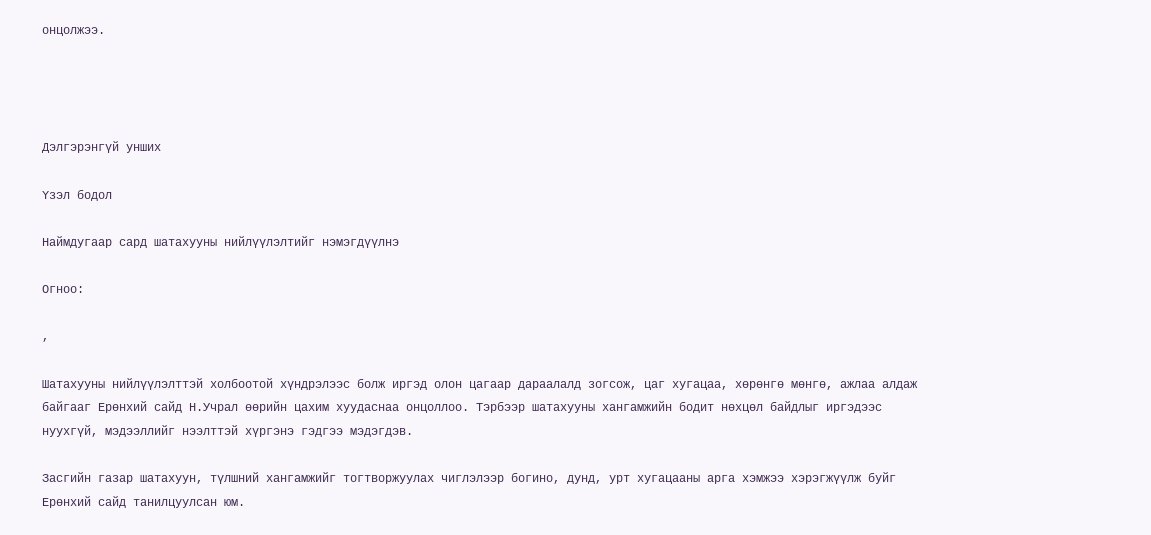онцолжээ.




Дэлгэрэнгүй унших

Үзэл бодол

Наймдугаар сард шатахууны нийлүүлэлтийг нэмэгдүүлнэ

Огноо:

,

Шатахууны нийлүүлэлттэй холбоотой хүндрэлээс болж иргэд олон цагаар дараалалд зогсож, цаг хугацаа, хөрөнгө мөнгө, ажлаа алдаж байгааг Ерөнхий сайд Н.Учрал өөрийн цахим хуудаснаа онцоллоо. Тэрбээр шатахууны хангамжийн бодит нөхцөл байдлыг иргэдээс нуухгүй, мэдээллийг нээлттэй хүргэнэ гэдгээ мэдэгдэв.

Засгийн газар шатахуун, түлшний хангамжийг тогтворжуулах чиглэлээр богино, дунд, урт хугацааны арга хэмжээ хэрэгжүүлж буйг Ерөнхий сайд танилцуулсан юм.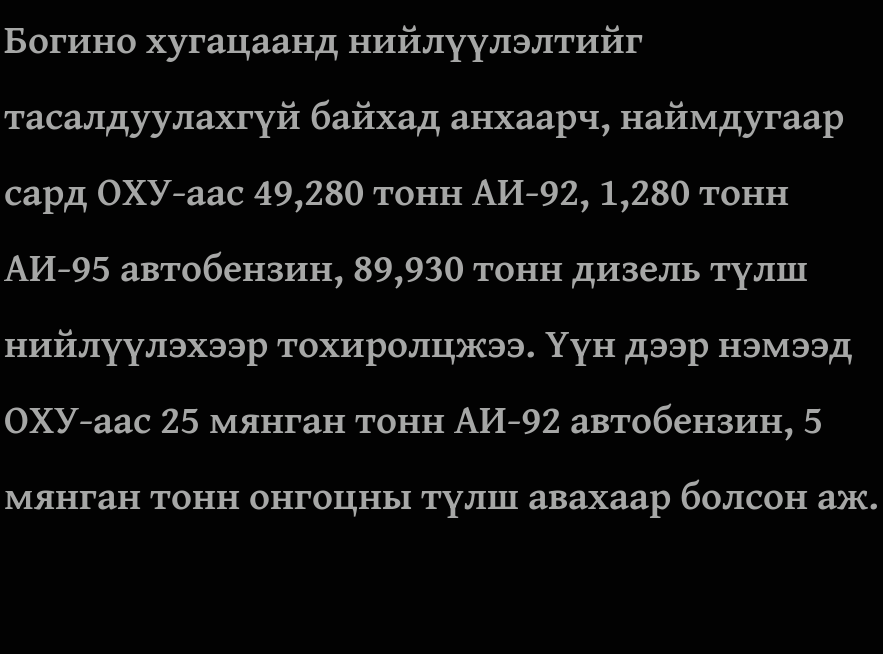Богино хугацаанд нийлүүлэлтийг тасалдуулахгүй байхад анхаарч, наймдугаар сард ОХУ-аас 49,280 тонн АИ-92, 1,280 тонн АИ-95 автобензин, 89,930 тонн дизель түлш нийлүүлэхээр тохиролцжээ. Үүн дээр нэмээд ОХУ-аас 25 мянган тонн АИ-92 автобензин, 5 мянган тонн онгоцны түлш авахаар болсон аж.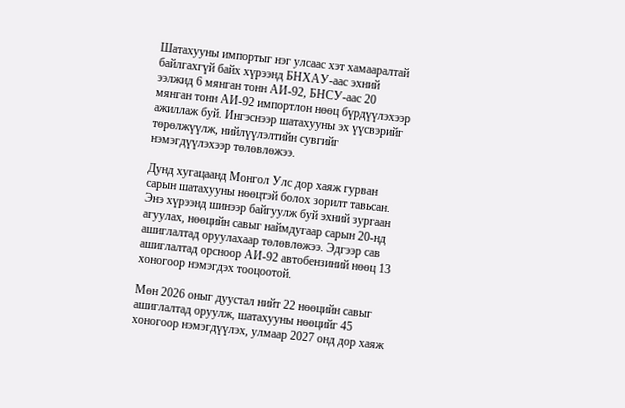Шатахууны импортыг нэг улсаас хэт хамааралтай байлгахгүй байх хүрээнд БНХАУ-аас эхний ээлжид 6 мянган тонн АИ-92, БНСУ-аас 20 мянган тонн АИ-92 импортлон нөөц бүрдүүлэхээр ажиллаж буй. Ингэснээр шатахууны эх үүсвэрийг төрөлжүүлж, нийлүүлэлтийн сувгийг нэмэгдүүлэхээр төлөвлөжээ.

Дунд хугацаанд Монгол Улс дор хаяж гурван сарын шатахууны нөөцтэй болох зорилт тавьсан. Энэ хүрээнд шинээр байгуулж буй эхний зургаан агуулах, нөөцийн савыг наймдугаар сарын 20-нд ашиглалтад оруулахаар төлөвлөжээ. Эдгээр сав ашиглалтад орсноор АИ-92 автобензиний нөөц 13 хоногоор нэмэгдэх тооцоотой.

Мөн 2026 оныг дуустал нийт 22 нөөцийн савыг ашиглалтад оруулж, шатахууны нөөцийг 45 хоногоор нэмэгдүүлэх, улмаар 2027 онд дор хаяж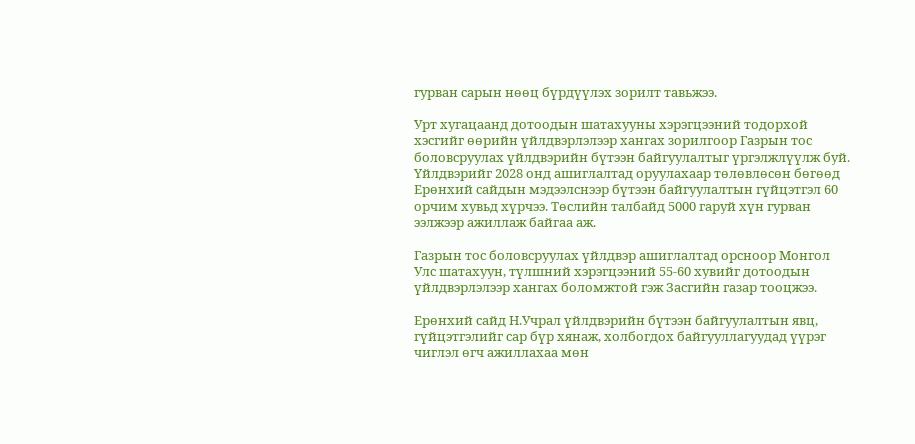гурван сарын нөөц бүрдүүлэх зорилт тавьжээ.

Урт хугацаанд дотоодын шатахууны хэрэгцээний тодорхой хэсгийг өөрийн үйлдвэрлэлээр хангах зорилгоор Газрын тос боловсруулах үйлдвэрийн бүтээн байгуулалтыг үргэлжлүүлж буй. Үйлдвэрийг 2028 онд ашиглалтад оруулахаар төлөвлөсөн бөгөөд Ерөнхий сайдын мэдээлснээр бүтээн байгуулалтын гүйцэтгэл 60 орчим хувьд хүрчээ. Төслийн талбайд 5000 гаруй хүн гурван ээлжээр ажиллаж байгаа аж.

Газрын тос боловсруулах үйлдвэр ашиглалтад орсноор Монгол Улс шатахуун, түлшний хэрэгцээний 55-60 хувийг дотоодын үйлдвэрлэлээр хангах боломжтой гэж Засгийн газар тооцжээ.

Ерөнхий сайд Н.Учрал үйлдвэрийн бүтээн байгуулалтын явц, гүйцэтгэлийг сар бүр хянаж, холбогдох байгууллагуудад үүрэг чиглэл өгч ажиллахаа мөн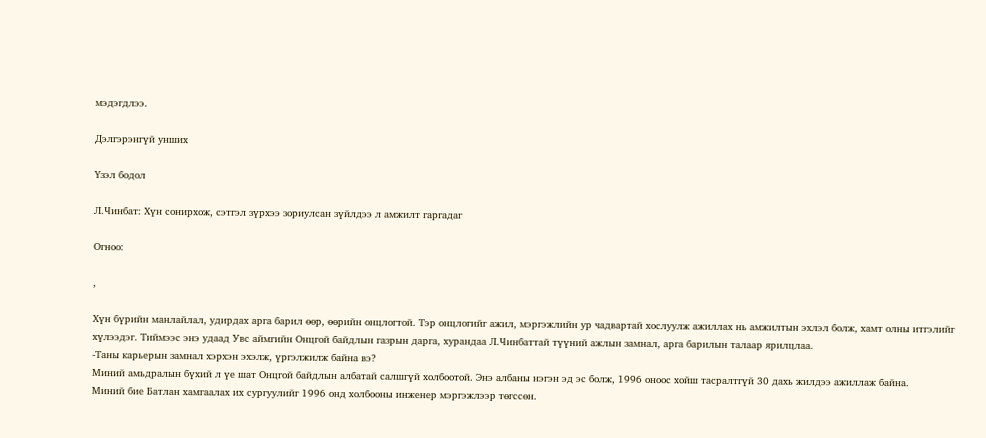мэдэгдлээ.

Дэлгэрэнгүй унших

Үзэл бодол

Л.Чинбат: Хүн сонирхож, сэтгэл зүрхээ зориулсан зүйлдээ л амжилт гаргадаг

Огноо:

,

Хүн бүрийн манлайлал, удирдах арга барил өөр, өөрийн онцлогтой. Тэр онцлогийг ажил, мэргэжлийн ур чадвартай хослуулж ажиллах нь амжилтын эхлэл болж, хамт олны итгэлийг хүлээдэг. Тиймээс энэ удаад Увс аймгийн Онцгой байдлын газрын дарга, хурандаа Л.Чинбаттай түүний ажлын замнал, арга барилын талаар ярилцлаа.
-Таны карьерын замнал хэрхэн эхэлж, үргэлжилж байна вэ?
Миний амьдралын бүхий л үе шат Онцгой байдлын албатай салшгүй холбоотой. Энэ албаны нэгэн эд эс болж, 1996 оноос хойш тасралтгүй 30 дахь жилдээ ажиллаж байна.
Миний бие Батлан хамгаалах их сургуулийг 1996 онд холбооны инженер мэргэжлээр төгссөн.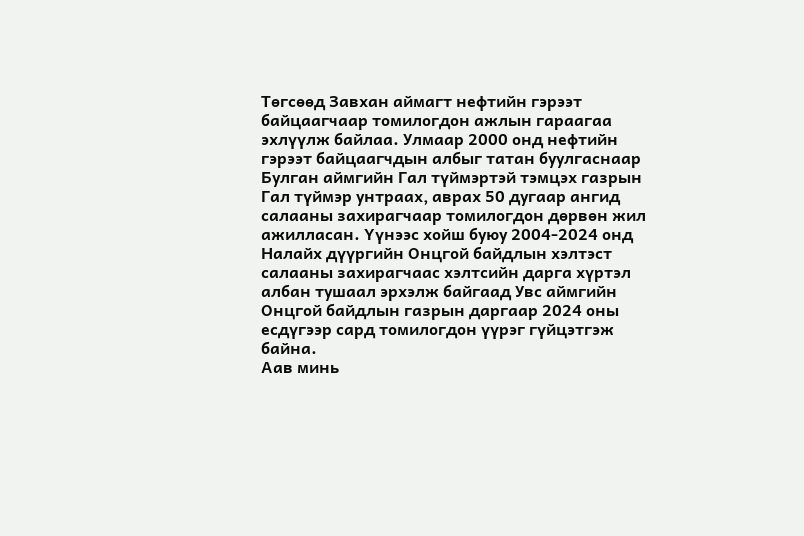Төгсөөд Завхан аймагт нефтийн гэрээт байцаагчаар томилогдон ажлын гараагаа эхлүүлж байлаа. Улмаар 2000 онд нефтийн гэрээт байцаагчдын албыг татан буулгаснаар Булган аймгийн Гал түймэртэй тэмцэх газрын Гал түймэр унтраах, аврах 50 дугаар ангид салааны захирагчаар томилогдон дөрвөн жил ажилласан. Үүнээс хойш буюу 2004-2024 онд Налайх дүүргийн Онцгой байдлын хэлтэст салааны захирагчаас хэлтсийн дарга хүртэл албан тушаал эрхэлж байгаад Увс аймгийн Онцгой байдлын газрын даргаар 2024 оны есдүгээр сард томилогдон үүрэг гүйцэтгэж байна.
Аав минь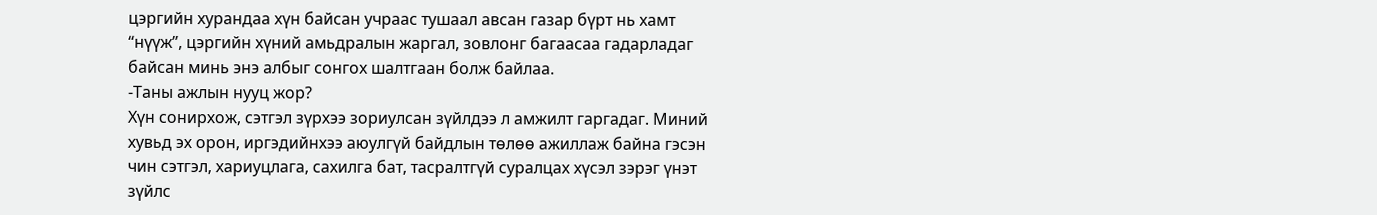цэргийн хурандаа хүн байсан учраас тушаал авсан газар бүрт нь хамт “нүүж”, цэргийн хүний амьдралын жаргал, зовлонг багаасаа гадарладаг байсан минь энэ албыг сонгох шалтгаан болж байлаа.
-Таны ажлын нууц жор?
Хүн сонирхож, сэтгэл зүрхээ зориулсан зүйлдээ л амжилт гаргадаг. Миний хувьд эх орон, иргэдийнхээ аюулгүй байдлын төлөө ажиллаж байна гэсэн чин сэтгэл, хариуцлага, сахилга бат, тасралтгүй суралцах хүсэл зэрэг үнэт зүйлс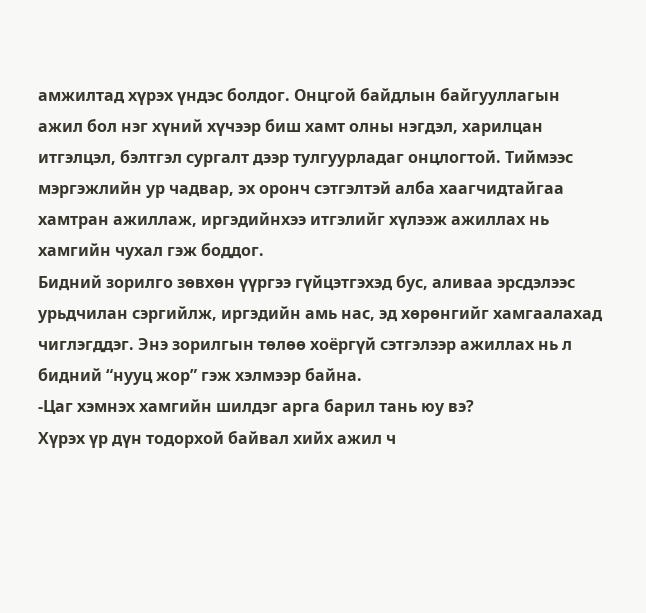амжилтад хүрэх үндэс болдог. Онцгой байдлын байгууллагын ажил бол нэг хүний хүчээр биш хамт олны нэгдэл, харилцан итгэлцэл, бэлтгэл сургалт дээр тулгуурладаг онцлогтой. Тиймээс мэргэжлийн ур чадвар, эх оронч сэтгэлтэй алба хаагчидтайгаа хамтран ажиллаж, иргэдийнхээ итгэлийг хүлээж ажиллах нь хамгийн чухал гэж боддог.
Бидний зорилго зөвхөн үүргээ гүйцэтгэхэд бус, аливаа эрсдэлээс урьдчилан сэргийлж, иргэдийн амь нас, эд хөрөнгийг хамгаалахад чиглэгддэг. Энэ зорилгын төлөө хоёргүй сэтгэлээр ажиллах нь л бидний “нууц жор” гэж хэлмээр байна.
-Цаг хэмнэх хамгийн шилдэг арга барил тань юу вэ?
Хүрэх үр дүн тодорхой байвал хийх ажил ч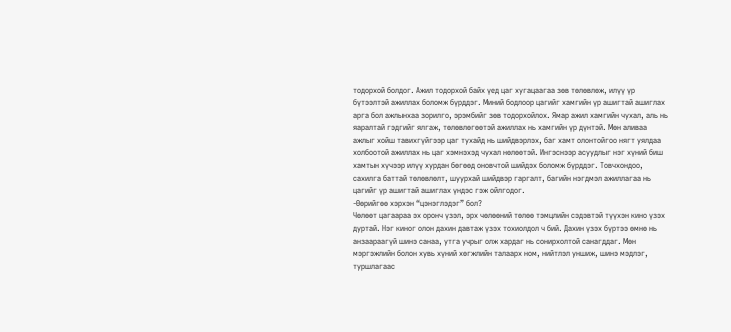тодорхой болдог. Ажил тодорхой байх үед цаг хугацаагаа зөв төлөвлөж, илүү үр бүтээлтэй ажиллах боломж бүрддэг. Миний бодлоор цагийг хамгийн үр ашигтай ашиглах арга бол ажлынхаа зорилго, эрэмбийг зөв тодорхойлох. Ямар ажил хамгийн чухал, аль нь яаралтай гэдгийг ялгаж, төлөвлөгөөтэй ажиллах нь хамгийн үр дүнтэй. Мөн аливаа ажлыг хойш тавихгүйгээр цаг тухайд нь шийдвэрлэх, баг хамт олонтойгоо нягт уялдаа холбоотой ажиллах нь цаг хэмнэхэд чухал нөлөөтэй. Ингэснээр асуудлыг нэг хүний биш хамтын хүчээр илүү хурдан бөгөөд оновчтой шийдэх боломж бүрддэг. Товчхондоо, сахилга баттай төлөвлөлт, шуурхай шийдвэр гаргалт, багийн нэгдмэл ажиллагаа нь цагийг үр ашигтай ашиглах үндэс гэж ойлгодог.
-Өөрийгөө хэрхэн “цэнэглэдэг” бол?
Чөлөөт цагаараа эх оронч үзэл, эрх чөлөөний төлөө тэмцлийн сэдэвтэй түүхэн кино үзэх дуртай. Нэг киног олон дахин давтаж үзэх тохиолдол ч бий. Дахин үзэх бүртээ өмнө нь анзаараагүй шинэ санаа, утга учрыг олж хардаг нь сонирхолтой санагддаг. Мөн мэргэжлийн болон хувь хүний хөгжлийн талаарх ном, нийтлэл уншиж, шинэ мэдлэг, туршлагаас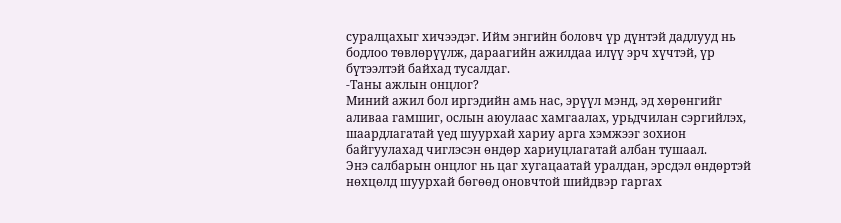суралцахыг хичээдэг. Ийм энгийн боловч үр дүнтэй дадлууд нь бодлоо төвлөрүүлж, дараагийн ажилдаа илүү эрч хүчтэй, үр бүтээлтэй байхад тусалдаг.
-Таны ажлын онцлог?
Миний ажил бол иргэдийн амь нас, эрүүл мэнд, эд хөрөнгийг аливаа гамшиг, ослын аюулаас хамгаалах, урьдчилан сэргийлэх, шаардлагатай үед шуурхай хариу арга хэмжээг зохион байгуулахад чиглэсэн өндөр хариуцлагатай албан тушаал.
Энэ салбарын онцлог нь цаг хугацаатай уралдан, эрсдэл өндөртэй нөхцөлд шуурхай бөгөөд оновчтой шийдвэр гаргах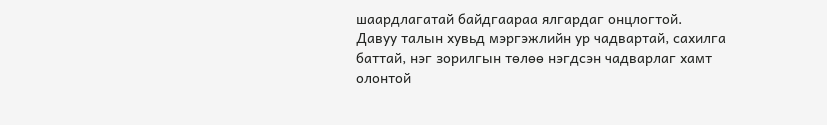шаардлагатай байдгаараа ялгардаг онцлогтой.
Давуу талын хувьд мэргэжлийн ур чадвартай, сахилга баттай, нэг зорилгын төлөө нэгдсэн чадварлаг хамт олонтой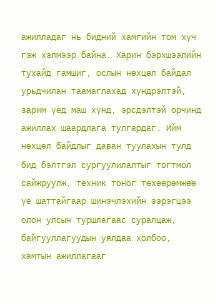ажилладаг нь бидний хамгийн том хүч гэж хэлмээр байна. Харин бэрхшээлийн тухайд гамшиг, ослын нөхцөл байдал урьдчилан таамаглахад хүндрэлтэй, зарим үед маш хүнд, эрсдэлтэй орчинд ажиллах шаардлага тулгардаг. Ийм нөхцөл байдлыг даван туулахын тулд бид бэлтгэл сургуулилалтыг тогтмол сайжруулж, техник тоног төхөөрөмжөө үе шаттайгаар шинэчлэхийн зэрэгцээ олон улсын туршлагаас суралцаж, байгууллагуудын уялдаа холбоо, хамтын ажиллагааг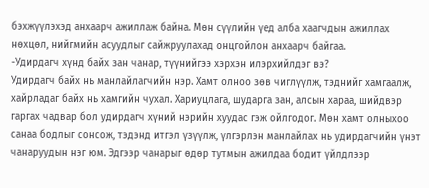бэхжүүлэхэд анхаарч ажиллаж байна. Мөн сүүлийн үед алба хаагчдын ажиллах нөхцөл, нийгмийн асуудлыг сайжруулахад онцгойлон анхаарч байгаа.
-Удирдагч хүнд байх зан чанар, түүнийгээ хэрхэн илэрхийлдэг вэ?
Удирдагч байх нь манлайлагчийн нэр. Хамт олноо зөв чиглүүлж, тэднийг хамгаалж, хайрладаг байх нь хамгийн чухал. Хариуцлага, шударга зан, алсын хараа, шийдвэр гаргах чадвар бол удирдагч хүний нэрийн хуудас гэж ойлгодог. Мөн хамт олныхоо санаа бодлыг сонсож, тэдэнд итгэл үзүүлж, үлгэрлэн манлайлах нь удирдагчийн үнэт чанаруудын нэг юм. Эдгээр чанарыг өдөр тутмын ажилдаа бодит үйлдлээр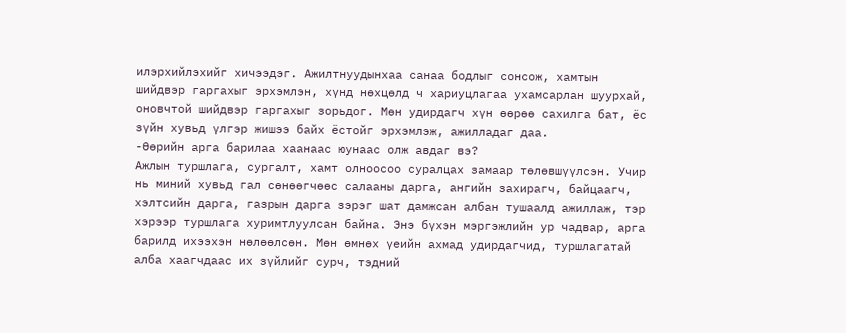илэрхийлэхийг хичээдэг. Ажилтнуудынхаа санаа бодлыг сонсож, хамтын шийдвэр гаргахыг эрхэмлэн, хүнд нөхцөлд ч хариуцлагаа ухамсарлан шуурхай, оновчтой шийдвэр гаргахыг зорьдог. Мөн удирдагч хүн өөрөө сахилга бат, ёс зүйн хувьд үлгэр жишээ байх ёстойг эрхэмлэж, ажилладаг даа.
-Өөрийн арга барилаа хаанаас юунаас олж авдаг вэ?
Ажлын туршлага, сургалт, хамт олноосоо суралцах замаар төлөвшүүлсэн. Учир нь миний хувьд гал сөнөөгчөөс салааны дарга, ангийн захирагч, байцаагч, хэлтсийн дарга, газрын дарга зэрэг шат дамжсан албан тушаалд ажиллаж, тэр хэрээр туршлага хуримтлуулсан байна. Энэ бүхэн мэргэжлийн ур чадвар, арга барилд ихээхэн нөлөөлсөн. Мөн өмнөх үеийн ахмад удирдагчид, туршлагатай алба хаагчдаас их зүйлийг сурч, тэдний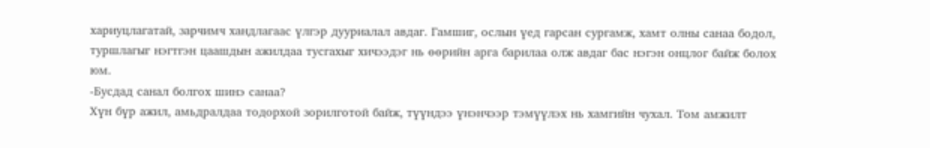хариуцлагатай, зарчимч хандлагаас үлгэр дууриалал авдаг. Гамшиг, ослын үед гарсан сургамж, хамт олны санаа бодол, туршлагыг нэгтгэн цаашдын ажилдаа тусгахыг хичээдэг нь өөрийн арга барилаа олж авдаг бас нэгэн онцлог байж болох юм.
-Бусдад санал болгох шинэ санаа?
Хүн бүр ажил, амьдралдаа тодорхой зорилготой байж, түүндээ үнэнчээр тэмүүлэх нь хамгийн чухал. Том амжилт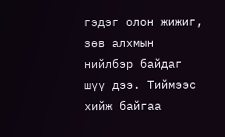гэдэг олон жижиг, зөв алхмын нийлбэр байдаг шүү дээ. Тиймээс хийж байгаа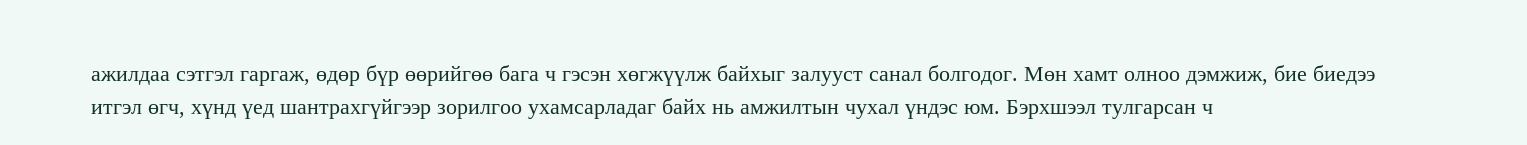ажилдаа сэтгэл гаргаж, өдөр бүр өөрийгөө бага ч гэсэн хөгжүүлж байхыг залууст санал болгодог. Мөн хамт олноо дэмжиж, бие биедээ итгэл өгч, хүнд үед шантрахгүйгээр зорилгоо ухамсарладаг байх нь амжилтын чухал үндэс юм. Бэрхшээл тулгарсан ч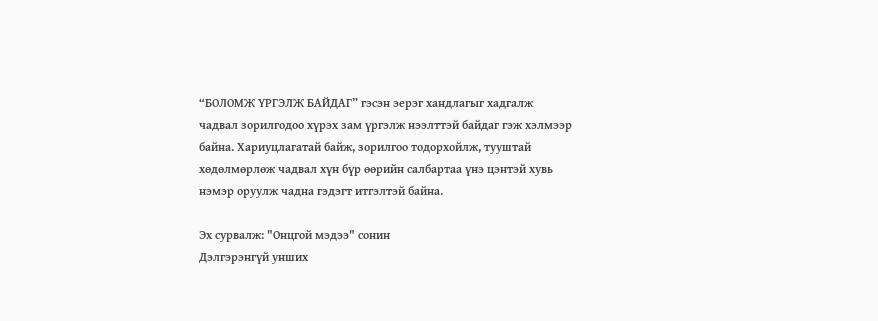“БОЛОМЖ ҮРГЭЛЖ БАЙДАГ” гэсэн эерэг хандлагыг хадгалж чадвал зорилгодоо хүрэх зам үргэлж нээлттэй байдаг гэж хэлмээр байна. Хариуцлагатай байж, зорилгоо тодорхойлж, тууштай хөдөлмөрлөж чадвал хүн бүр өөрийн салбартаа үнэ цэнтэй хувь нэмэр оруулж чадна гэдэгт итгэлтэй байна.

Эх сурвалж: "Онцгой мэдээ" сонин
Дэлгэрэнгүй унших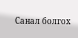Санал болгох